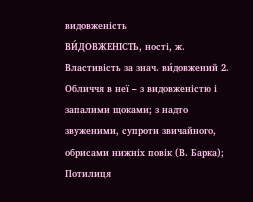видовженість
ВИ́ДОВЖЕНІСТЬ, ності, ж.
Властивість за знач. ви́довжений 2.
Обличчя в неї – з видовженістю і запалими щоками; з надто звуженими, супроти звичайного, обрисами нижніх повік (В. Барка);
Потилиця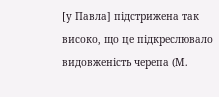[у Павла] підстрижена так високо, що це підкреслювало видовженість черепа (М.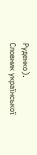Руденко).
Словник української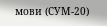мови (СУМ-20)